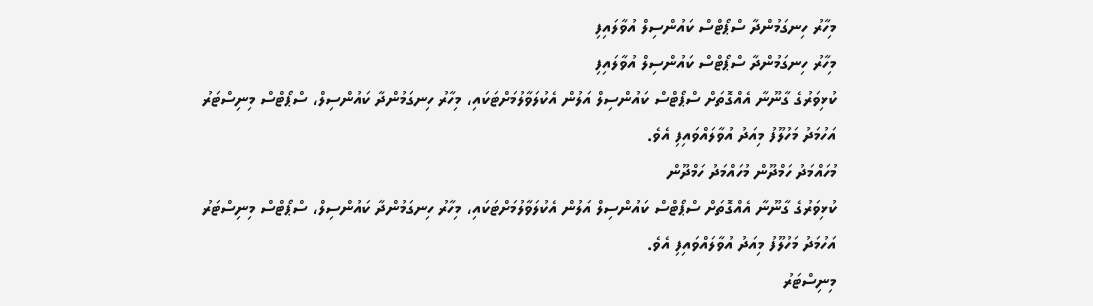މިހާރު ހިނގަމުންދާ ސްޕޯޓްސް ކައުންސިލް އުވާލައިފި
މިހާރު ހިނގަމުންދާ ސްޕޯޓްސް ކައުންސިލް އުވާލައިފި
ކުޅިވަރުގެ ގާނޫނާ އެއްގޮތަށް ސްޕޯޓްސް ކައުންސިލް އަލުން އެކުލަވާލުމަށްޓަކައި، މިހާރު ހިނގަމުންދާ ކައުންސިލް، ސްޕޯޓްސް މިނިސްޓަރު އަހުމަދު މަހުލޫފު މިއަދު އުވާލައްވައިފި އެވެ.
މުހައްމަދު ހަމްދޫން މުހައްމަދު ހަމްދޫން
ކުޅިވަރުގެ ގާނޫނާ އެއްގޮތަށް ސްޕޯޓްސް ކައުންސިލް އަލުން އެކުލަވާލުމަށްޓަކައި، މިހާރު ހިނގަމުންދާ ކައުންސިލް، ސްޕޯޓްސް މިނިސްޓަރު އަހުމަދު މަހުލޫފު މިއަދު އުވާލައްވައިފި އެވެ.
މިނިސްޓަރު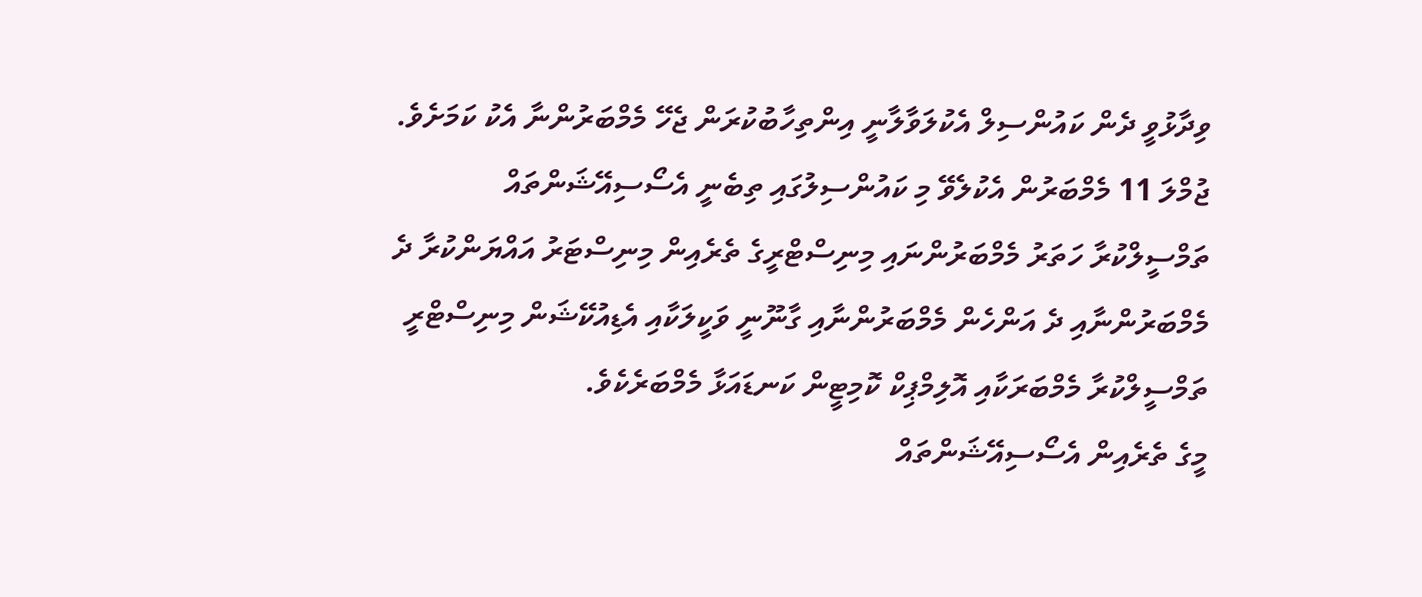ވިދާޅުވީ ދެން ކައުންސިލް އެކުލަވާލާނީ އިންތިހާބުކުރަން ޖެހޭ މެމްބަރުންނާ އެކު ކަމަށެވެ.
ޖުމްލަ 11 މެމްބަރުން އެކުލެވޭ މި ކައުންސިލުގައި ތިބެނީ އެސޯސިއޭޝަންތައް ތަމްސީލްކުރާ ހަތަރު މެމްބަރުންނައި މިނިސްޓްރީގެ ތެރެއިން މިނިސްޓަރު އައްޔަންކުރާ ދެ މެމްބަރުންނާއި ދެ އަންހެން މެމްބަރުންނާއި ގާނޫނީ ވަކީލަކާއި އެޑިއުކޭޝަން މިނިސްޓްރީ ތަމްސީލްކުރާ މެމްބަރަކާއި އޮލިމްޕިކް ކޮމިޓީން ކަނޑައަޅާ މެމްބަރެކެވެ.
މީގެ ތެރެއިން އެސޯސިއޭޝަންތައް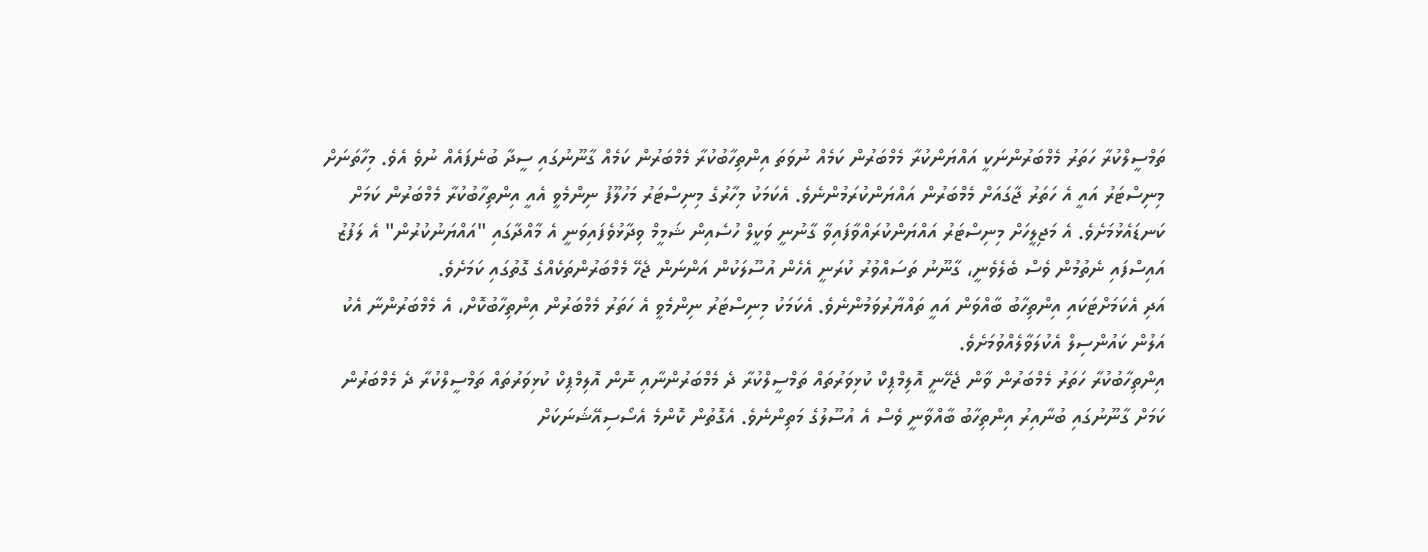ތަމްސީލްކުރާ ހަތަރު މެމްބަރުންނަކީ އައްޔަންކުރާ މެމްބަރުން ކަމެއް ނުވަތަ އިންތިހާބުކުރާ މެމްބަރުން ކަމެއް ގާނޫނުގައި ސީދާ ބުނެފައެއް ނުވެ އެވެ. މިހާތަނަށް މިނިސްޓަރު އައީ އެ ހަތަރު ޖާގައަށް މެމްބަރުން އައްޔަންކުރަމުންނެވެ. އެކަމަކު މިހާރުގެ މިނިސްޓަރު މަހުލޫފު ނިންމެވީ އެއީ އިންތިހާބުކުރާ މެމްބަރުން ކަމަށް ކަނޑައެޅުމަށެވެ. އެ މަޖިލީހަށް މިނިސްޓަރު އައްޔަންކުރައްވާފައިވާ ގާނުނީ ވަކީލް ހުސެއިން ޝަމީމް ވިދާޅުވެފައިވަނީ އެ މާއްދާގައި "އައްޔަނުކުރުން" އެ ލަފުޒު އައިސްފައި ނެތުމުން ވެސް ބެލެވެނީ، ގާނޫނު ތަސައްވުރު ކުރަނީ އެހެން އުސޫލަކުން އަންނަން ޖެހޭ މެމްބަރުންތަކެއްގެ ގޮތުގައި ކަމަށެވެ.
އަދި އެކަމަށްޓަކައި އިންތިހާބު ބާއްވަން އައީ ތައްޔާރުވަމުންނެވެ. އެކަމަކު މިނިސްޓަރު ނިންމެވީ އެ ހަތަރު މެމްބަރުން އިންތިހާބުކޮށް، އެ މެމްބަރުންނާ އެކު އަލުން ކައުންސިލް އެކުލަވާލެއްވުމަށެވެ.
އިންތިހާބުކުރާ ހަތަރު މެމްބަރުން ވާން ޖެހޭނީ އޮލިމްޕިކް ކުޅިވަރުތައް ތަމްސީލްކުރާ ދެ މެމްބަރުންނާއި ނޮން އޮލިމްޕިކް ކުޅިވަރުތައް ތަމްސީލްކުރާ ދެ މެމްބަރުން ކަމަށް ގާނޫނުގައި ބުނާއިރު އިންތިހާބު ބާއްވާނީ ވެސް އެ އުސޫލުގެ މަތިންނެވެ. އެގޮތުން ކޮންމެ އެސޯސިއޭޝަނަކަށް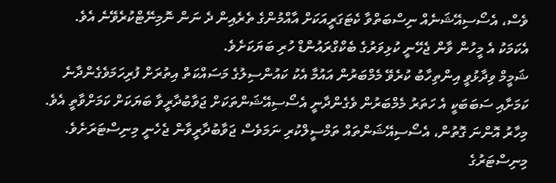ވެސް، އެސޯސިއޭޝަނެއް ނިސްބަތްވާ ކެޓަގަރީއަކަށް އާއްމުންގެ ތެރެއިން ދެ ނަން ނޮމިނޭޓްކުރެވޭނެ އެވެ. އެކަމަކު އެ މީހުން ވާން ޖެހޭނީ ކުޅިވަރުގެ ބެކްގްރައުންޑް ހުރި ބަޔަކަށެވެ.
ޝަމީމް ވިދާޅުވީ އިންތިހާބު ކުރެވޭ މެމްބަރުން އައުމާ އެކު ކައުންސިލުގެ މަސައްކަތް އިތުރަށް ފުރިހަމަވެގެންދާނެ ކަމަށާއި ސަބަބަކީ އެ ހަތަރު މެމްބަރުން ވެގެންދާނީ އެސޯސިއޭޝަންތަކަށް ޖަވާބުދާރީވާ ބަޔަކަށް ކަމަށްވާތީ އެވެ. މިހާރު އޮންނަ ގޮތުން، އެސޯސިއޭޝަންތައް ތަމްސީލްކުރި ނަމަވެސް ޖަވާބުދާރީވާން ޖެހެނީ މިނިސްޓަރަށެވެ.
މިނިސްޓަރުގެ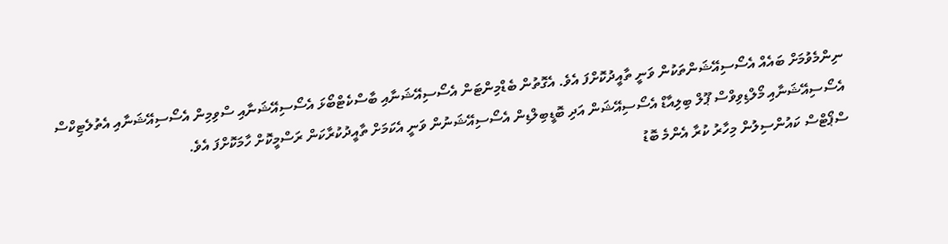ނިންމެވުމަށް ބައެއް އެސޯސިއޭޝަންތަކުން ވަނީ ތާއީދުކޮށްފަ އެވެ. އެގޮތުން ބެޑްމިންޓަން އެސޯސިއޭޝަނާއި ބާސްކެޓްބޯޅަ އެސޯސިއޭޝަނާއި ސްވިމިން އެސޯސިއޭޝަނާއި އެތުލެޓިކްސް އެސޯސިއޭޝަނާއި މޯލްޑިވިވްސް ޕޫލް ބިލިއާޑް އެސޯސިއޭޝަން އަދި ބޮޑީބިލްޑިން އެސޯސިއޭޝަނުން ވަނީ އެކަމަށް ތާއީދުކުރާކަން ރަސްމީކޮށް ހާމަކޮށްފަ އެވެ.
ސްޕޯޓްސް ކައުންސިލުން މިހާރު ކުރާ އެންމެ ބޮޑު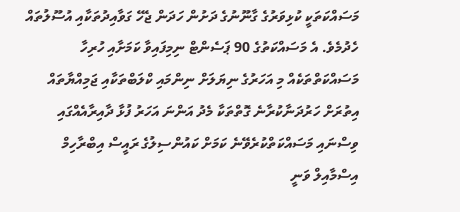މަސައްކަތަކީ ކުޅިވަރުގެ ގާނޫނުގެ ދަށުން ހަދަން ޖެހޭ ގަވާއިދުތަކާއި އުސޫލުތައް ހެދުމެވެ. އެ މަސައްކަތުގެ 90 ޕަސެންޓް ނިމިފައިވާ ކަމަށާއި ހުރިހާ މަސައްކަތްތަކެއް މި އަހަރުގެ ނިޔަލަށް ނިންމައި ކްލަބްތަކާއި ޖަމިއްޔާތައް އިތުރަށް ހަރުދަނާކުރާނެ ގޮތްތަކާ މެދު އަންނަ އަހަރު ފުޅާ ދާއިރާއެއްގައި ވިސްނައި މަސައްކަތްކުރެވޭނެ ކަމަށް ކައުންސިލުގެ ރައީސް އިބްރާހިމް އިސްމާއިލް ވަނީ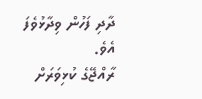ދާދި ފަހުން ވިދާޅުވެފަ އެވެ.
ރާއްޖޭގެ ކުޅިވަރަށް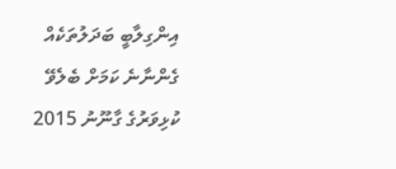އިންގިލާބީ ބަދަލުތަކެއް ގެންނާނެ ކަމަށް ބެލެވޭ ކުޅިވަރުގެ ގާނޫނު 2015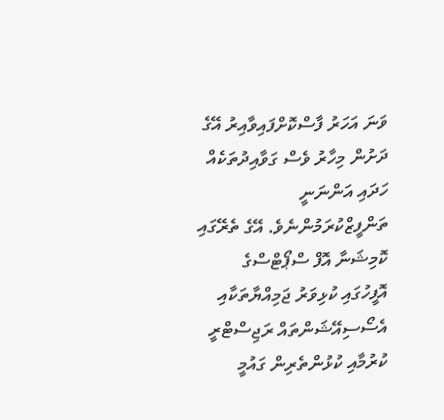ވަނަ އަހަރު ފާސްކޮށްފައިވާއިރު އޭގެ ދަށުން މިހާރު ވެސް ގަވާއިދުތަކެއް ހަދައި އަންނަނީ ތަންފީޒްކުރަމުންނެވެ. އޭގެ ތެރޭގައި ކޮމިޝަނާ އޮފް ސްޕޯޓްސްގެ އޮފީހުގައި ކުޅިވަރު ޖަމިއްޔާތަކާއި އެސޯސިއޭޝަންތައް ރަޖިސްޓްރީ ކުރުމާއި ކުޅުންތެރިން ގައުމީ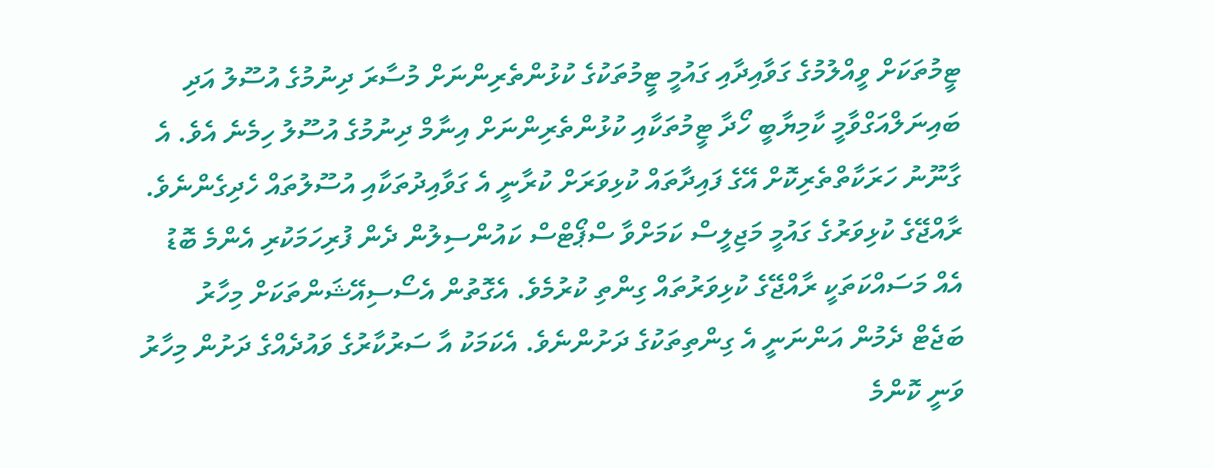ޓީމުތަކަށް ވީއްލުމުގެ ގަވާއިދާއި ގައުމީ ޓީމުތަކުގެ ކުޅުންތެރިންނަށް މުސާރަ ދިނުމުގެ އުސޫލު އަދި ބައިނަލްއަގްވާމީ ކާމިޔާބީ ހޯދާ ޓީމުތަކާއި ކުޅުންތެރިންނަށް އިނާމް ދިނުމުގެ އުސޫލު ހިމެނެ އެވެ. އެ ގާނޫނު ހަރަކާތްތެރިކޮށް އޭގެ ފައިދާތައް ކުޅިވަރަށް ކުރާނީ އެ ގަވާއިދުތަކާއި އުސޫލުތައް ހެދިގެންނެވެ.
ރާއްޖޭގެ ކުޅިވަރުގެ ގައުމީ މަޖިލީސް ކަމަށްވާ ސްޕޯޓްސް ކައުންސިލުން ދެން ފުރިހަމަކުރި އެންމެ ބޮޑު އެއް މަސައްކަތަކީ ރާއްޖޭގެ ކުޅިވަރުތައް ގިންތި ކުރުމެވެ. އެގޮތުން އެސޯސިއޭޝަންތަކަށް މިހާރު ބަޖެޓް ދެމުން އަންނަނީ އެ ގިންތިތަކުގެ ދަށުންނެވެ. އެކަމަކު އާ ސަރުކާރުގެ ވައުދެއްގެ ދަށުން މިހާރު ވަނީ ކޮންމެ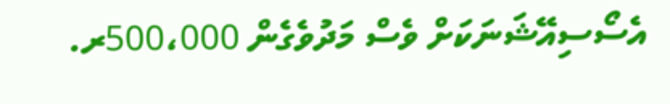އެސޯސިއޭޝަނަކަށް ވެސް މަދުވެގެން 500،000ރ.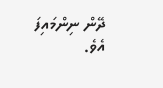ދޭން ނިންމައިފަ އެވެ.